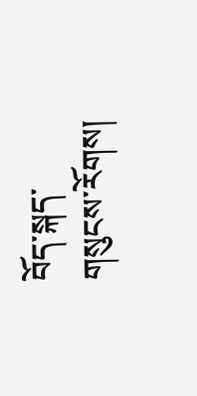བོད་སྐད་གསུངས་རོགས།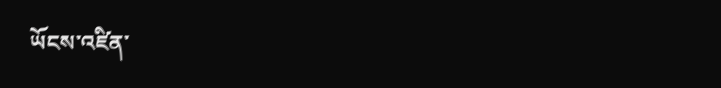ཡོངས་འཛིན་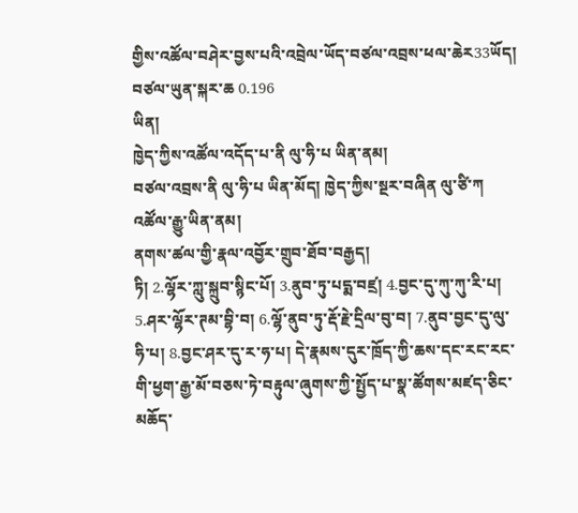གྱིས་འཚོལ་བཤེར་བྱས་པའི་འབྲེལ་ཡོད་བཙལ་འབྲས་ཕལ་ཆེར33ཡོད། བཙལ་ཡུན་སྐར་ཆ 0.196
ཡིན།
ཁྱེད་ཀྱིས་འཚོལ་འདོད་པ་ནི ལུ་ཧི་པ ཡིན་ནམ།
བཙལ་འབྲས་ནི ལུ་ཧི་པ ཡིན་མོད། ཁྱེད་ཀྱིས་སྔར་བཞིན ལུ་ཙི་ཀ འཚོལ་རྒྱུ་ཡིན་ནམ།
ནགས་ཚལ་གྱི་རྣལ་འབྱོར་གྲུབ་ཐོབ་བརྒྱད།
ཏི། 2.ལྷོར་ཀླུ་སྐྲུབ་སྙིང་པོ། 3.ནུབ་ཏུ་པདྨ་བཛྲ། 4.བྱང་དུ་ཀུ་ཀུ་རི་པ། 5.ཤར་ལྷོར་ཊམ་བྷི་བ། 6.ལྷོ་ནུབ་ཏུ་རྡོ་རྗེ་དྲིལ་བུ་བ། 7.ནུབ་བྱང་དུ་ལུ་ཧི་པ། 8.བྱང་ཤར་དུ་ར་ཧ་པ། དེ་རྣམས་དུར་ཁྲོད་ཀྱི་ཆས་དང་རང་རང་གི་ཕྱག་རྒྱ་མོ་བཅས་ཏེ་བརྟུལ་ཞུགས་ཀྱི་སྤྱོད་པ་སྣ་ཚོགས་མཛད་ཅིང་མཆོད་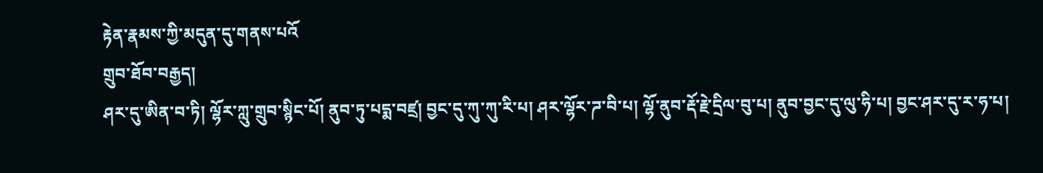རྟེན་རྣམས་ཀྱི་མདུན་དུ་གནས་པའོ
གྲུབ་ཐོབ་བརྒྱད།
ཤར་དུ་ཨིན་བ་ཏི། ལྷོར་ཀླུ་གྲུབ་སྙིང་པོ། ནུབ་ཏུ་པདྨ་བཛྲ། བྱང་དུ་ཀུ་ཀུ་རི་པ། ཤར་ལྷོར་ཌ་བི་པ། ལྷོ་ནུབ་རྡོ་རྗེ་དྲིལ་བུ་པ། ནུབ་བྱང་དུ་ལུ་ཧི་པ། བྱང་ཤར་དུ་ར་ཧ་པ།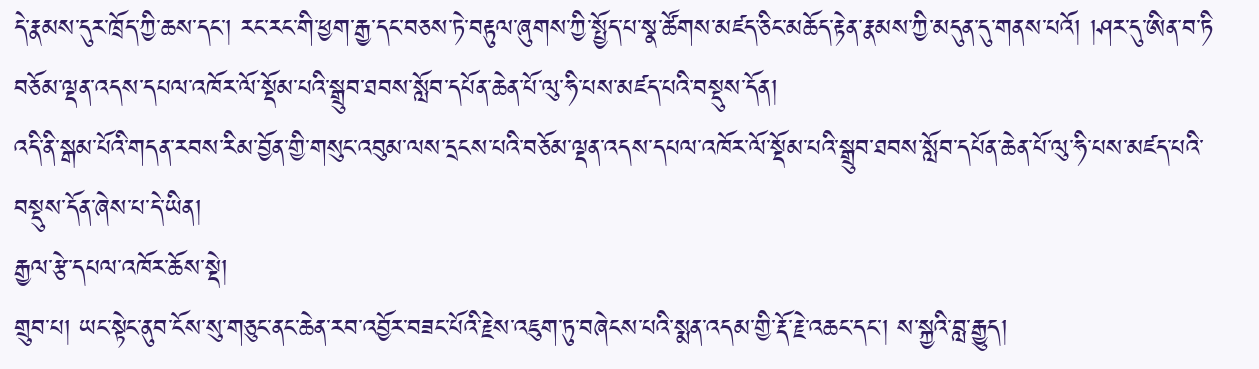དེ་རྣམས་དུར་ཁྲོད་ཀྱི་ཆས་དང་། རང་རང་གི་ཕྱག་རྒྱ་དང་བཅས་ཏེ་བརྟུལ་ཞུགས་ཀྱི་སྤྱོད་པ་སྣ་ཚོགས་མཛད་ཅིང་མཆོད་རྟེན་རྣམས་ཀྱི་མདུན་དུ་གནས་པའོ། །ཤར་དུ་ཨིན་བ་ཏི
བཅོམ་ལྡན་འདས་དཔལ་འཁོར་ལོ་སྡོམ་པའི་སྒྲུབ་ཐབས་སློབ་དཔོན་ཆེན་པོ་ལུ་ཧི་པས་མཛད་པའི་བསྡུས་དོན།
འདི་ནི་སྒམ་པོའི་གདན་རབས་རིམ་བྱོན་གྱི་གསུང་འབུམ་ལས་དྲངས་པའི་བཅོམ་ལྡན་འདས་དཔལ་འཁོར་ལོ་སྡོམ་པའི་སྒྲུབ་ཐབས་སློབ་དཔོན་ཆེན་པོ་ལུ་ཧི་པས་མཛད་པའི་བསྡུས་དོན་ཞེས་པ་དེ་ཡིན།
རྒྱལ་རྩེ་དཔལ་འཁོར་ཆོས་སྡེ།
གྲུབ་པ། ཡང་སྟེང་ནུབ་ངོས་སུ་གཅུང་ནང་ཆེན་རབ་འབྱོར་བཟང་པོའི་རྗེས་འཇུག་ཏུ་བཞེངས་པའི་སྨན་འདམ་གྱི་རྡོ་རྗེ་འཆང་དང་། ས་སྐྱའི་བླ་རྒྱུད།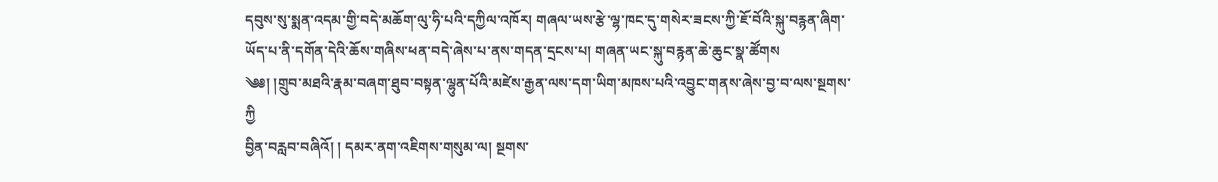དབུས་སུ་སྨན་འདམ་གྱི་བདེ་མཆོག་ལུ་ཧི་པའི་དཀྱིལ་འཁོར། གཞལ་ཡས་རྩེ་ལྷ་ཁང་དུ་གསེར་ཟངས་ཀྱི་ཇོ་བོའི་སྐུ་བརྙན་ཞིག་ཡོད་པ་ནི་དགོན་དེའི་ཆོས་གཞིས་ཕན་བདེ་ཞེས་པ་ནས་གདན་དྲངས་པ། གཞན་ཡང་སྐུ་བརྙན་ཆེ་ཆུང་སྣ་ཚོགས
༄༅། །གྲུབ་མཐའི་རྣམ་བཞག་ཐུབ་བསྟན་ལྷུན་པོའི་མཛེས་རྒྱན་ལས་དག་ཡིག་མཁས་པའི་འབྱུང་གནས་ཞེས་བྱ་བ་ལས་སྔགས་ཀྱི
བྱིན་བརླབ་བཞིའོ། ། དམར་ནག་འཇིགས་གསུམ་ལ། སྔགས་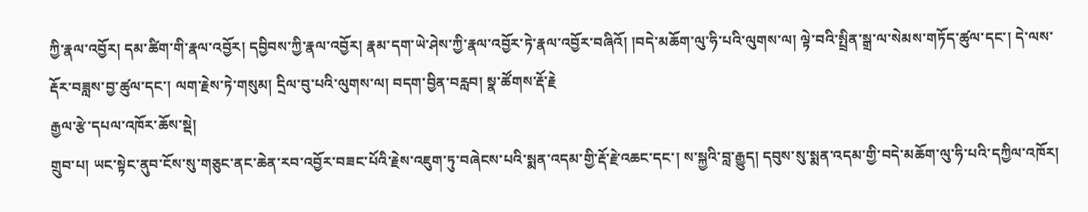ཀྱི་རྣལ་འབྱོར། དམ་ཚིག་གི་རྣལ་འབྱོར། དབྱིབས་ཀྱི་རྣལ་འབྱོར། རྣམ་དག་ཡེ་ཤེས་ཀྱི་རྣལ་འབྱོར་ཏེ་རྣལ་འབྱོར་བཞིའོ། །བདེ་མཆོག་ལུ་ཧི་པའི་ལུགས་ལ། ལྟེ་བའི་སྤྲིན་སྒྲ་ལ་སེམས་གཏོད་ཚུལ་དང་། དེ་ལས་རྡོར་བཟླས་བྱ་ཚུལ་དང་། ལག་རྗེས་ཏེ་གསུམ། དྲིལ་བུ་པའི་ལུགས་ལ། བདག་བྱིན་བརླབ། སྣ་ཚོགས་རྡོ་རྗེ
རྒྱལ་རྩེ་དཔལ་འཁོར་ཆོས་སྡེ།
གྲུབ་པ། ཡང་སྟེང་ནུབ་ངོས་སུ་གཅུང་ནང་ཆེན་རབ་འབྱོར་བཟང་པོའི་རྗེས་འཇུག་ཏུ་བཞེངས་པའི་སྨན་འདམ་གྱི་རྡོ་རྗེ་འཆང་དང་། ས་སྐྱའི་བླ་རྒྱུད། དབུས་སུ་སྨན་འདམ་གྱི་བདེ་མཆོག་ལུ་ཧི་པའི་དཀྱིལ་འཁོར།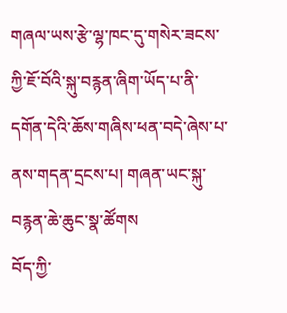གཞལ་ཡས་རྩེ་ལྷ་ཁང་དུ་གསེར་ཟངས་ཀྱི་ཇོ་བོའི་སྐུ་བརྙན་ཞིག་ཡོད་པ་ནི་དགོན་དེའི་ཆོས་གཞིས་ཕན་བདེ་ཞེས་པ་ནས་གདན་དྲངས་པ། གཞན་ཡང་སྐུ་བརྙན་ཆེ་ཆུང་སྣ་ཚོགས
བོད་ཀྱི་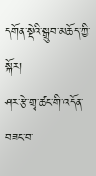དགོན་སྡེའི་སྒྲུབ་མཆོད་ཀྱི་སྐོར།
ཤར་རྩེ་གྲྭ་ཚང་གི་འདོན་བཟང་བ་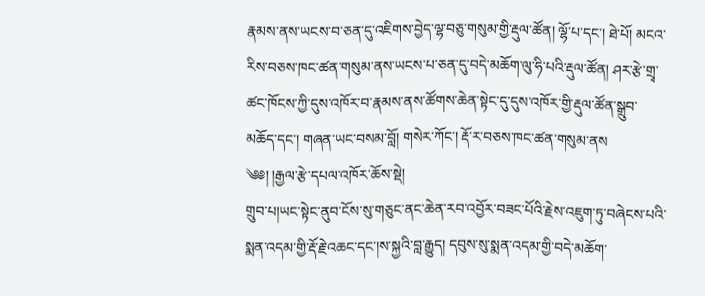རྣམས་ནས་ཡངས་བ་ཅན་དུ་འཇིགས་བྱེད་ལྷ་བཅུ་གསུམ་གྱི་རྡུལ་ཚོན། ལྷོ་པ་དང་། ཐེ་པོ། མངའ་རིས་བཅས་ཁང་ཚན་གསུམ་ནས་ཡངས་པ་ཅན་དུ་བདེ་མཆོག་ལུ་ཧི་པའི་རྡུལ་ཚོན། ཤར་རྩེ་གྲྭ་ཚང་ཁོངས་ཀྱི་དུས་འཁོར་བ་རྣམས་ནས་ཚོགས་ཆེན་སྟེང་དུ་དུས་འཁོར་གྱི་རྡུལ་ཚོན་སྒྲུབ་མཆོད་དང་། གཞན་ཡང་བསམ་བློ། གསེར་ཀོང་། རྡོ་ར་བཅས་ཁང་ཚན་གསུམ་ནས
༄༅། །རྒྱལ་རྩེ་དཔལ་འཁོར་ཆོས་སྡེ།
གྲུབ་པ།ཡང་སྟེང་ནུབ་ངོས་སུ་གཅུང་ནང་ཆེན་རབ་འབྱོར་བཟང་པོའི་རྗེས་འཇུག་ཏུ་བཞེངས་པའི་སྨན་འདམ་གྱི་རྡོ་རྗེ་འཆང་དང་།ས་སྐྱའི་བླ་རྒྱུད། དབུས་སུ་སྨན་འདམ་གྱི་བདེ་མཆོག་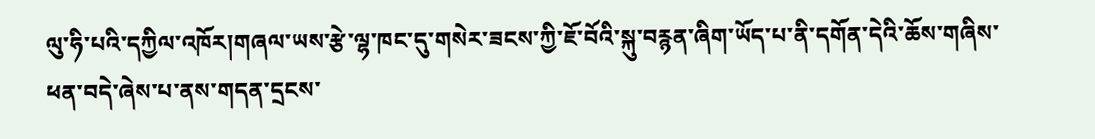ལུ་ཧི་པའི་དཀྱིལ་འཁོར།གཞལ་ཡས་རྩེ་ལྷ་ཁང་དུ་གསེར་ཟངས་ཀྱི་ཇོ་བོའི་སྐུ་བརྙན་ཞིག་ཡོད་པ་ནི་དགོན་དེའི་ཆོས་གཞིས་ཕན་བདེ་ཞེས་པ་ནས་གདན་དྲངས་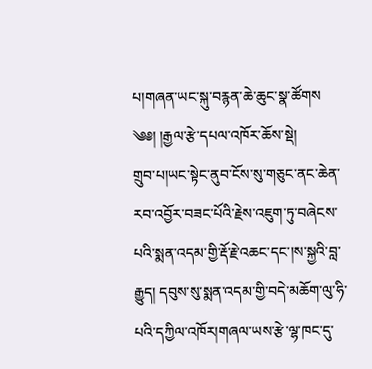པ།གཞན་ཡང་སྐུ་བརྙན་ཆེ་ཆུང་སྣ་ཚོགས
༄༅། །རྒྱལ་རྩེ་དཔལ་འཁོར་ཆོས་སྡེ།
གྲུབ་པ།ཡང་སྟེང་ནུབ་ངོས་སུ་གཅུང་ནང་ཆེན་རབ་འབྱོར་བཟང་པོའི་རྗེས་འཇུག་ཏུ་བཞེངས་པའི་སྨན་འདམ་གྱི་རྡོ་རྗེ་འཆང་དང་།ས་སྐྱའི་བླ་རྒྱུད། དབུས་སུ་སྨན་འདམ་གྱི་བདེ་མཆོག་ལུ་ཧི་པའི་དཀྱིལ་འཁོར།གཞལ་ཡས་རྩེ་ལྷ་ཁང་དུ་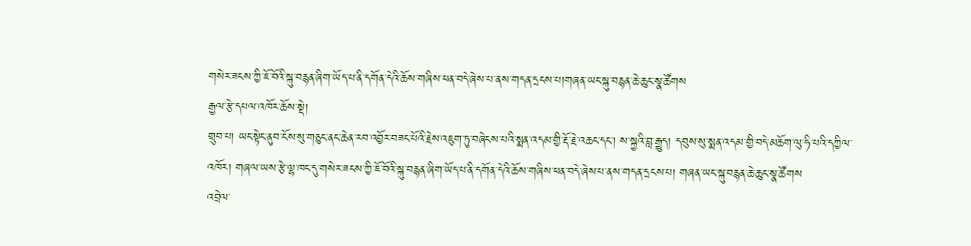གསེར་ཟངས་ཀྱི་ཇོ་བོའི་སྐུ་བརྙན་ཞིག་ཡོད་པ་ནི་དགོན་དེའི་ཆོས་གཞིས་ཕན་བདེ་ཞེས་པ་ནས་གདན་དྲངས་པ།གཞན་ཡང་སྐུ་བརྙན་ཆེ་ཆུང་སྣ་ཚོགས
རྒྱལ་རྩེ་དཔལ་འཁོར་ཆོས་སྡེ།
གྲུབ་པ། ཡང་སྟེང་ནུབ་ངོས་སུ་གཅུང་ནང་ཆེན་རབ་འབྱོར་བཟང་པོའི་རྗེས་འཇུག་ཏུ་བཞེངས་པའི་སྨན་འདམ་གྱི་རྡོ་རྗེ་འཆང་དང་། ས་སྐྱའི་བླ་རྒྱུད། དབུས་སུ་སྨན་འདམ་གྱི་བདེ་མཆོག་ལུ་ཧི་པའི་དཀྱིལ་འཁོར། གཞལ་ཡས་རྩེ་ལྷ་ཁང་དུ་གསེར་ཟངས་ཀྱི་ཇོ་བོའི་སྐུ་བརྙན་ཞིག་ཡོད་པ་ནི་དགོན་དེའི་ཆོས་གཞིས་ཕན་བདེ་ཞེས་པ་ནས་གདན་དྲངས་པ། གཞན་ཡང་སྐུ་བརྙན་ཆེ་ཆུང་སྣ་ཚོགས
འབྲེལ་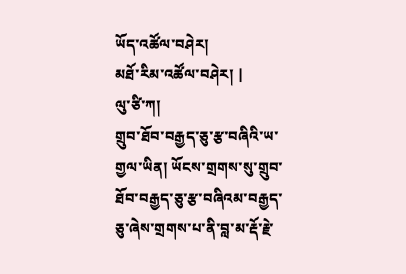ཡོད་འཚོལ་བཤེར།
མཐོ་རིམ་འཚོལ་བཤེར། |
ལུ་ཙི་ཀ།
གྲུབ་ཐོབ་བརྒྱད་ཅུ་རྩ་བཞིའི་ཡ་གྱལ་ཡིན། ཡོངས་གྲགས་སུ་གྲུབ་ཐོབ་བརྒྱད་ཅུ་རྩ་བཞིའམ་བརྒྱད་ཅུ་ཞེས་གྲགས་པ་ནི་བླ་མ་རྡོ་རྗེ་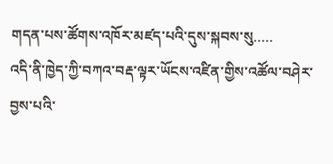གདན་པས་ཚོགས་འཁོར་མཛད་པའི་དུས་སྐབས་སུ.....
འདི་ནི་ཁྱེད་ཀྱི་བཀའ་བརྡ་ལྟར་ཡོངས་འཛིན་གྱིས་འཚོལ་བཤེར་བྱས་པའི་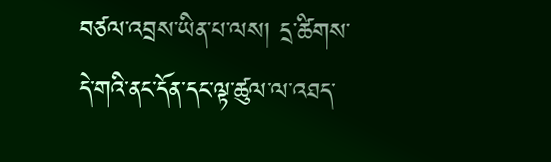བཙལ་འབྲས་ཡིན་པ་ལས། དྲ་ཚིགས་དེ་གའི་ནང་དོན་དང་ལྟ་ཚུལ་ལ་འཐད་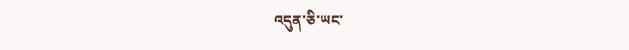འདུན་ཅི་ཡང་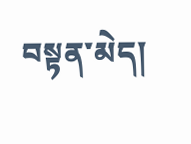བསྟན་མེད།